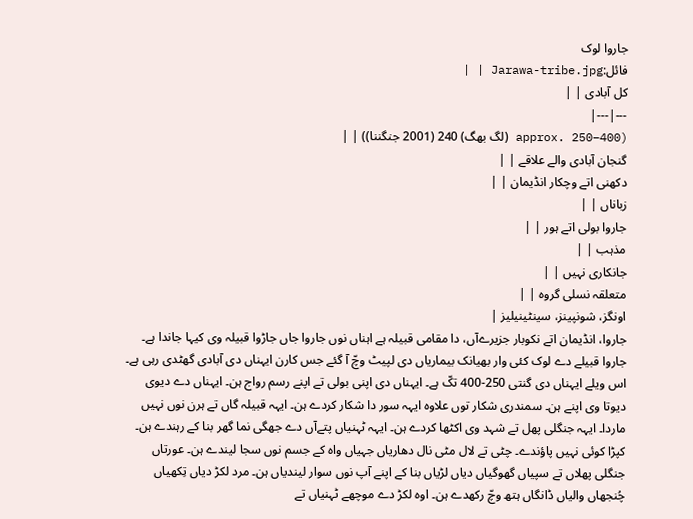جاروا لوک
فائل:Jarawa-tribe.jpg | |
کل آبادی | |
---|---|
(approx. 250–400 (لگ بھگ) 240 (2001 جنگننا)) | |
گنجان آبادی والے علاقے | |
دکھنی اتے وچکار انڈیمان | |
زباناں | |
جاروا بولی اتے ہور | |
مذہب | |
جانکاری نہیں | |
متعلقہ نسلی گروہ | |
اونگز، شونپینز، سینٹینیلیز |
جاروا، انڈیمان اتے نکوبار جزیرےآں، دا مقامی قبیلہ ہے اہناں نوں جاروا جاں جاڑوا قبیلہ وی کیہا جاندا ہے۔ جاروا قبیلے دے لوک کئی وار بھیانک بیماریاں دی لپیٹ وچّ آ گئے جس کارن ایہناں دی آبادی گھٹدی رہی ہے۔ اس ویلے ایہناں دی گنتی 250-400 تکّ ہے۔ ایہناں دی اپنی بولی تے اپنے رسم رواج ہن۔ ایہناں دے دیوی دیوتا وی اپنے ہن۔ سمندری شکار توں علاوہ ایہہ سور دا شکار کردے ہن۔ ایہہ قبیلہ گاں تے ہرن نوں نہیں ماردا۔ ایہہ جنگلی پھل تے شہد وی اکٹھا کردے ہن۔ ایہہ ٹہنیاں پتےآں دے جھگی نما گھر بنا کے رہندے ہن۔ کپڑا کوئی نہیں پاؤندے۔ چٹی تے لال مٹی نال دھاریاں جہیاں واہ کے جسم نوں سجا لیندے ہن۔ عورتاں جنگلی پھلاں تے سپیاں گھوگیاں دیاں لڑیاں بنا کے اپنے آپ نوں سوار لیندیاں ہن۔ مرد لکڑ دیاں تِکھیاں چُنجھاں والیاں ڈانگاں ہتھ وچّ رکھدے ہن۔ اوہ لکڑ دے موچھے ٹہنیاں تے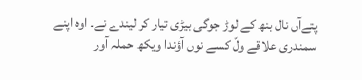پتےآں نال بنھ کے لوڑ جوگی بیڑی تیار کر لیندے نے۔ اوہ اپنے سمندری علاقے ولّ کسے نوں آؤندا ویکھ حملہ آور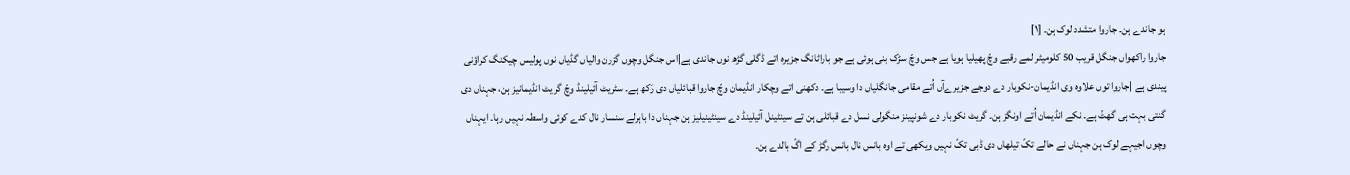ہو جاندے ہن۔ جاروا متشدد لوک ہن۔ [۱]
جاروا راکھواں جنگل قریب 50 کلومیٹر لمے رقبے وچّ پھیلیا ہویا ہے جس وچّ سڑک بنی ہوئی ہے جو باراٹانگ جزیرہ اتے ڈگلی گڑھ نوں جاندی ہے|اس جنگل وچوں گزرن والیاں گڈیاں نوں پولیس چیکنگ کراؤنی پیندی ہے |جاروا توں علاوہ وی انڈیمان-نکوبار دے دوجے جزیرےآں اُتے مقامی جانگلیاں دا وسیبا ہے۔ دکھنی اتے وچکار انڈیمان وچّ جاروا قبائلیاں دی رَکھ ہے۔ سٹریٹ آئیلینڈ وچّ گریٹ انڈیمانیز ہن، جہناں دی گنتی بہت ہی گھٹّ ہے۔ نکے انڈیمان اُتے اونگز ہن۔ گریٹ نکوبار دے شونپینز منگولی نسل دے قبائلی ہن تے سینٹینل آئیلینڈ دے سینٹینیلیز ہن جہناں دا باہرلے سنسار نال کدے کوئی واسطہ نہیں رہا۔ ایہناں وچوں اجیہے لوک ہن جہناں نے حالے تکّ تیلھاں دی ڈبی تکّ نہیں ویکھی تے اوہ بانس نال بانس رگڑ کے اگّ بالدے ہن۔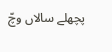پچھلے سالاں وچّ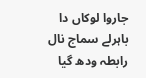جاروا لوکاں دا باہرلے سماج نال رابطہ ودھ گیا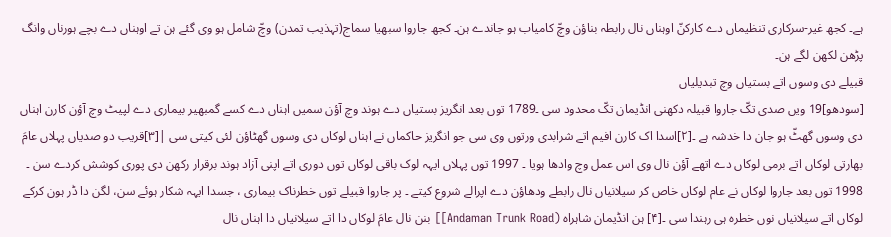ہے۔ کجھ غیر-سرکاری تنظیماں دے کارکنّ اوہناں نال رابطہ بناؤن وچّ کامیاب ہو جاندے ہن۔ کجھ جاروا سبھیا سماج(تہذیب تمدن) وچّ شامل ہو وی گئے ہن تے اوہناں دے بچے ہورناں وانگ پڑھن لکھن لگے ہن۔
قبیلے دی وسوں اتے بستیاں وچ تبدیلیاں
[سودھو]19 ویں صدی تکّ جاروا قبیلہ دکھنی انڈیمان تکّ محدود سی ۔1789 توں بعد انگریز بستیاں دے ہوند وچ آؤن سمیں اہناں دے کسے گمبھیر بیماری دے لپیٹ وچ آؤن کارن اہناں دی وسوں گھٹّ ہو جان دا خدشہ ہے ۔[۲]اسدا اک کارن افیم اتے شرابدی ورتوں وی سی جو انگریز حاکماں نے اہناں لوکاں دی وسوں گھٹاؤن لئی کیتی سی |[۳]قریب دو صدیاں پہلاں عامَ بھارتی لوکاں اتے برمی لوکاں دے اتھے آؤن نال وی اس عمل وچ وادھا ہویا ۔ 1997 توں پہلاں ایہہ لوک باقی لوکاں توں دوری اتے اپنی آزاد ہوند برقرار رکھن دی پوری کوشش کردے سن ۔ 1998 توں بعد جاروا لوکاں نے عام لوکاں خاص کر سیلانیاں نال رابطے ودھاؤن دے اپرالے شروع کیتے ۔ پر جاروا قبیلے توں خطرناک بیماری ، جسدا ایہہ شکار ہوئے سن، لگن دا ڈر ہون کرکے لوکاں اتے سیلانیاں نوں خطرہ ہی رہندا سی ۔[۴] ہن انڈیمان شاہراہ (Andaman Trunk Road]] بنن نال عامَ لوکاں دا اتے سیلانیاں دا اہناں نال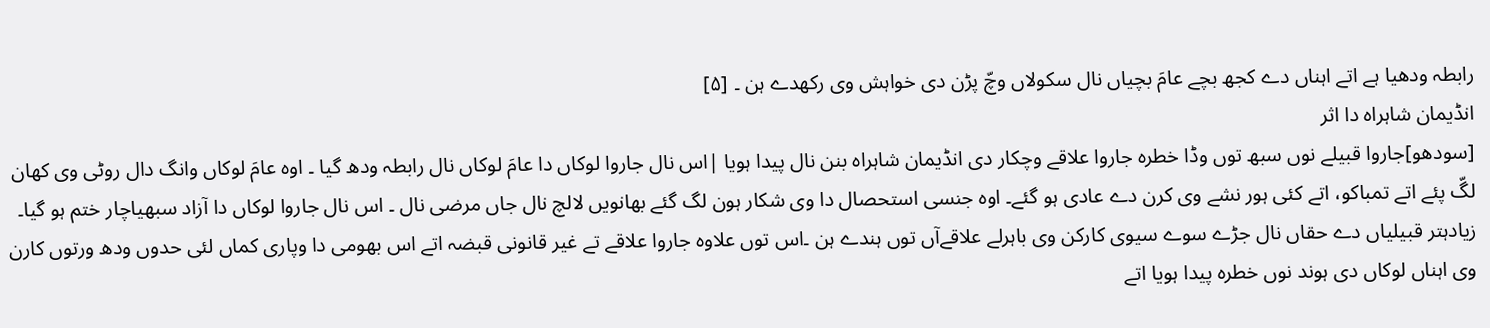رابطہ ودھیا ہے اتے اہناں دے کجھ بچے عامَ بچیاں نال سکولاں وچّ پڑن دی خواہش وی رکھدے ہن ۔ [۵]
انڈیمان شاہراہ دا اثر
[سودھو]جاروا قبیلے نوں سبھ توں وڈا خطرہ جاروا علاقے وچکار دی انڈیمان شاہراہ بنن نال پیدا ہویا |اس نال جاروا لوکاں دا عامَ لوکاں نال رابطہ ودھ گیا ۔ اوہ عامَ لوکاں وانگ دال روٹی وی کھان لگّ پئے اتے تمباکو، اتے کئی ہور نشے وی کرن دے عادی ہو گئے۔ اوہ جنسی استحصال دا وی شکار ہون لگ گئے بھانویں لالچ نال جاں مرضی نال ۔ اس نال جاروا لوکاں دا آزاد سبھیاچار ختم ہو گیا۔ زیادہتر قبیلیاں دے حقاں نال جڑے سوے سیوی کارکن وی باہرلے علاقےآں توں ہندے ہن ۔اس توں علاوہ جاروا علاقے تے غیر قانونی قبضہ اتے اس بھومی دا وپاری کماں لئی حدوں ودھ ورتوں کارن وی اہناں لوکاں دی ہوند نوں خطرہ پیدا ہویا اتے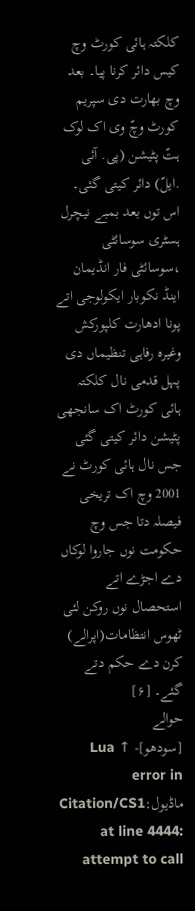کلکتہ ہائی کورٹ وچ کیس دائر کرنا پیا۔ بعد وچ بھارت دی سپریم کورٹ وچّ وی اک لوک ہتّ پٹیشن (پی. آئی .ایلّ) دائر کیتی گئی۔ اس توں بعد بمبے نیچرل ہسٹری سوسائٹی ،سوسائٹی فار انڈیمان اینڈ نکوبار ایکولوجی اتے پونا ادھارت کلپورکش وغیرہ رفاہی تنظیماں دی پہل قدمی نال کلکتہ ہائی کورٹ اک سانجھی پٹیشن دائر کیتی گئی جس نال ہائی کورٹ نے 2001 وچ اک تریخی فیصلہ دتا جس وچ حکومت نوں جاروا لوکاں دے اجڑے اتے استحصال نوں روکن لئی ٹھوس انتظامات(اپرالے) کرن دے حکم دتے گئے۔ [۶]
حوالے
[سودھو]- ↑ Lua error in ماڈیول:Citation/CS1 at line 4444: attempt to call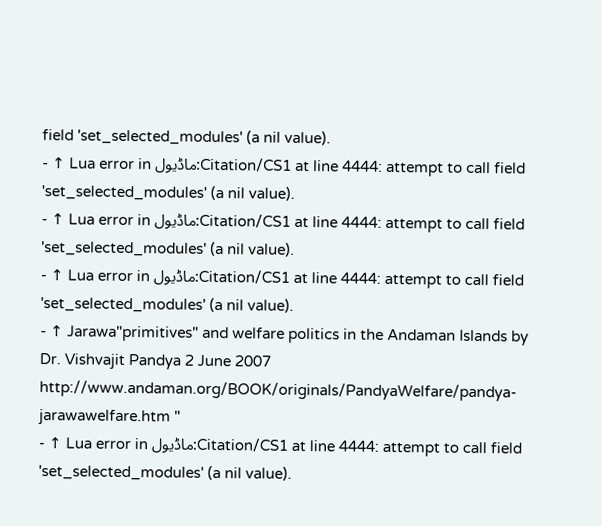field 'set_selected_modules' (a nil value).
- ↑ Lua error in ماڈیول:Citation/CS1 at line 4444: attempt to call field 'set_selected_modules' (a nil value).
- ↑ Lua error in ماڈیول:Citation/CS1 at line 4444: attempt to call field 'set_selected_modules' (a nil value).
- ↑ Lua error in ماڈیول:Citation/CS1 at line 4444: attempt to call field 'set_selected_modules' (a nil value).
- ↑ Jarawa"primitives" and welfare politics in the Andaman Islands by Dr. Vishvajit Pandya 2 June 2007 http://www.andaman.org/BOOK/originals/PandyaWelfare/pandya-jarawawelfare.htm "
- ↑ Lua error in ماڈیول:Citation/CS1 at line 4444: attempt to call field 'set_selected_modules' (a nil value).